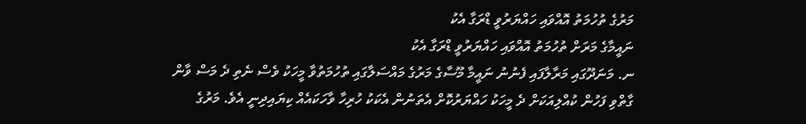މަރުގެ ތުހުމަތު އޮއްވައި ހައްޔަރުވީ ޑްރަގާ އެކު
ނައީމާގެ މަރަށް ތުހުމަތު އޮއްވައި ހައްޔަރުވީ ޑްރަގާ އެކު
ނ. މަނަދޫގައި މަރާލާފައި ފެނުނު ނައީމާ މޫސާގެ މަރުގެ މައްސަލާގައި ތުހުމަތުވާ މީހަކު ވެސް ނެތި ދެ މަސް ވާން ގާތްވި ފަހުން ކުއްލިއަކަށް ދެ މީހަކު ހައްޔަރުކޮށް އެތަނުން އެކަކު ހުރިހާ ވާހަކައެއް ކިޔައިދިނީ އެވެ. މަރުގެ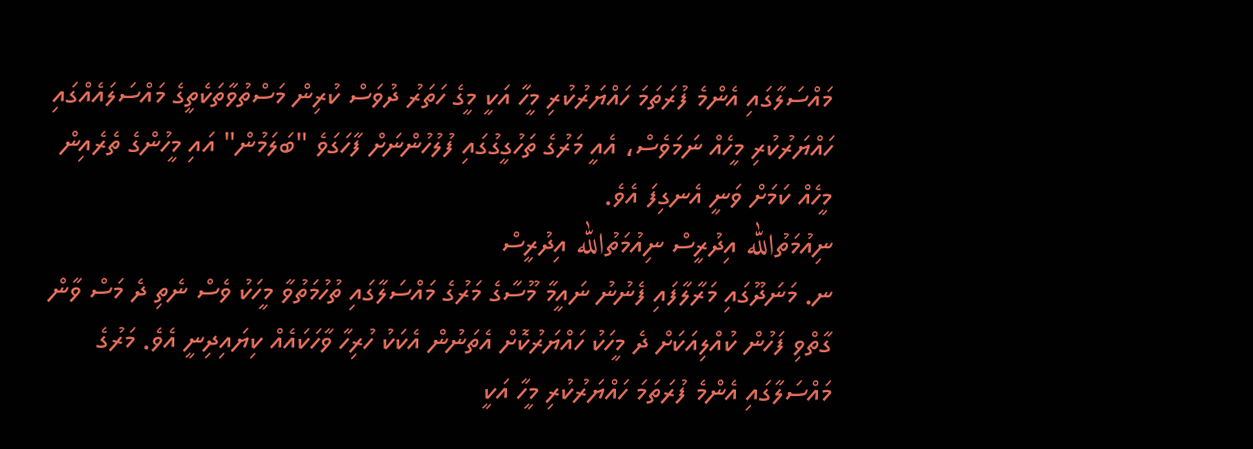މައްސަލާގައި އެންމެ ފުރަތަމަ ހައްޔަރުކުރި މީހާ އަކީ މީގެ ހަތަރު ދުވަސް ކުރިން މަސްތުވާތަކެތީގެ މައްސަލައެއްގައި ހައްޔަރުކުރި މީހެއް ނަމަވެސް، އެއީ މަރުގެ ތަހުގީގުގައި ފުލުހުންނަށް ފާހަގަވެ "ބަލަމުން" އައި މީހުންގެ ތެރެއިން މީހެއް ކަމަށް ވަނީ އެނގިފަ އެވެ.
ނިއުމަތުالله އިދުރީސް ނިއުމަތުالله އިދުރީސް
ނ. މަނަދޫގައި މަރާލާފައި ފެނުނު ނައީމާ މޫސާގެ މަރުގެ މައްސަލާގައި ތުހުމަތުވާ މީހަކު ވެސް ނެތި ދެ މަސް ވާން ގާތްވި ފަހުން ކުއްލިއަކަށް ދެ މީހަކު ހައްޔަރުކޮށް އެތަނުން އެކަކު ހުރިހާ ވާހަކައެއް ކިޔައިދިނީ އެވެ. މަރުގެ މައްސަލާގައި އެންމެ ފުރަތަމަ ހައްޔަރުކުރި މީހާ އަކީ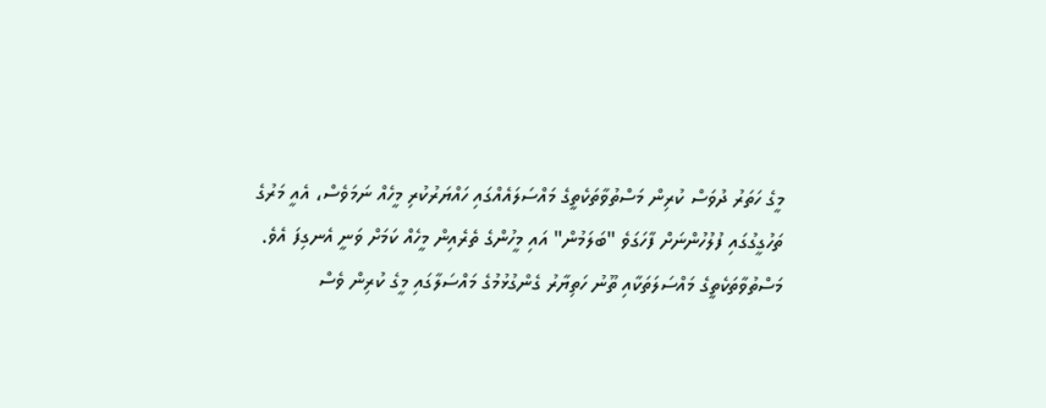މީގެ ހަތަރު ދުވަސް ކުރިން މަސްތުވާތަކެތީގެ މައްސަލައެއްގައި ހައްޔަރުކުރި މީހެއް ނަމަވެސް، އެއީ މަރުގެ ތަހުގީގުގައި ފުލުހުންނަށް ފާހަގަވެ "ބަލަމުން" އައި މީހުންގެ ތެރެއިން މީހެއް ކަމަށް ވަނީ އެނގިފަ އެވެ.
މަސްތުވާތަކެތީގެ މައްސަލަތަކާއި ތޫނު ހަތިޔާރު ގެންގުޅުމުގެ މައްސަލާގައި މީގެ ކުރިން ވެސް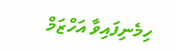ހިމެނިފައިވާ އަހްޒަމް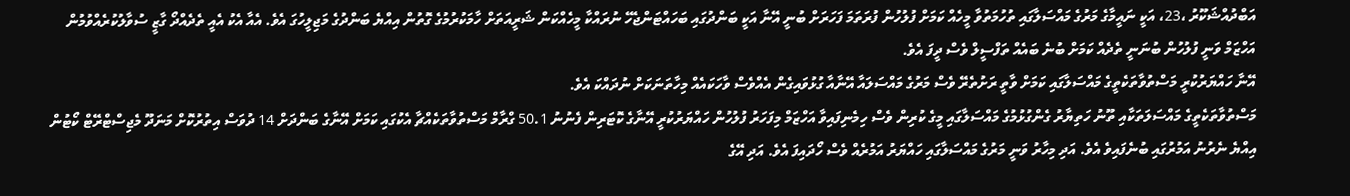އަބްދުއްޝަކޫރު ،23، އަކީ ނައީމާގެ މަރުގެ މައްސަލާގައި ތުހުމަތުވާ މީހެއް ކަމަށް ފުލުހުން ފުރަތަމަ ފަހަރަށް ބުނީ އޭނާ އަކީ ބަންދުގައި ބަހައްޓަންޖެހޭ ނުރައްކާ މީހެއްކަން ޝަރީއަތަށް ހާމަކުރުމުގެ ގޮތުން އިއްޔެ ބަންދުގެ މަޖިލީހުގަ އެވެ. އެއާ އެކު އެއީ ތެދެއްދޯ ގާޒީ ސުވާލުކުރެއްވުމުން އަހްޒަމް ވަނީ ފުލުހުން ބުނަނީ ތެދެއް ކަމަށް ބުނެ ބައެއް ތަފްސީލް ވެސް ދީފަ އެވެ.
އޭނާ ހައްޔަރުކުރީ މަސްތުވާތަކެތީގެ މައްސަލާގައި ކަމަށް ވާތީ ރަށުތެރޭ ވެސް މަރުގެ މައްސަލައާ އޭނާއާ ގުޅުވައިގެން އެއްވެސް ވާހަކައެއް މިހާތަނަކަށް ނުދައްކަ އެވެ.
މަސްތުވާތަކެތީގެ މައްސަލަތަކާއި ތޫނު ހަތިޔާރު ގެންގުޅުމުގެ މައްސަލާގައި މީގެ ކުރިން ވެސް ހިމެނިފައިވާ އަހްޒަމް މިފަހަރު ފުލުހުން ހައްޔަރުކުރީ އޭނާގެ ކޮޓަރިން ފެނުނު 50.1 ގްރާމް މަސްތުވާތަކެއްޗާ އެކުގައި ކަމަށް އޭނާގެ ބަންދަށް 14 ދުވަސް އިތުރުކޮށް މަނަދޫ މެޖިސްޓްރޭޓް ކޯޓުން އިއްޔެ ނެރުނު އަމުރުގައި ބުނެފައިވެ އެވެ. އަދި މިހާރު ވަނީ މަރުގެ މައްސަލާގައި ހައްޔަރު އަމުރެއް ވެސް ހޯދައިފަ އެވެ. އަދި އޭގެ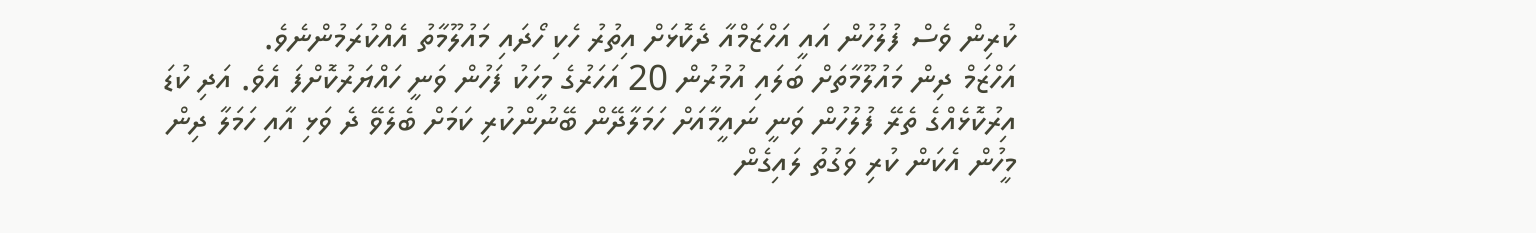ކުރިން ވެސް ފުލުހުން އައީ އަހްޒަމްއާ ދެކޮޅަށް އިތުރު ހެކި ހޯދައި މައުލޫމާތު އެއްކުރަމުންނެވެ.
އަހްޒަމް ދިން މައުލޫމާތަށް ބަލައި އުމުރުން 20 އަހަރުގެ މީހަކު ފަހުން ވަނީ ހައްޔަރުކޮށްފަ އެވެ. އަދި ކުޑަ އިރުކޮޅެއްގެ ތެރޭ ފުލުހުން ވަނީ ނައީމާއަށް ހަމަލާދޭން ބޭނުންކުރި ކަމަށް ބެލެވޭ ދެ ވަޅި އާއި ހަމަލާ ދިން މީހުން އެކަން ކުރި ވަގުތު ލައިގެން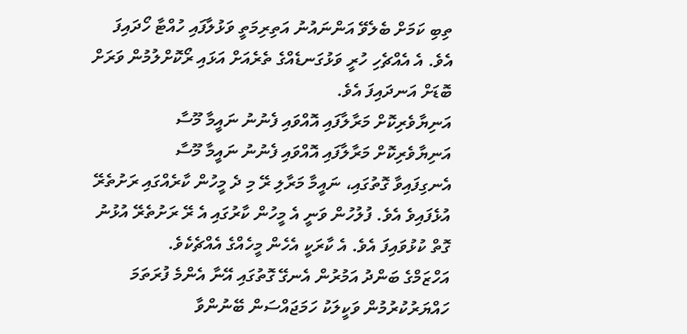ތިބި ކަމަށް ބެލެވޭ އަންނައުނު އަތިރިމަތީ ވަޅުލާފައި ހުއްޓާ ހޯދައިފަ އެވެ. އެ އެއްޗެހި ހުރީ ވަޅުގަނޑެއްގެ ތެރެއަށް އަޅައި ރޯކޮށްލުމުން ވަރަށް ބޮޑަށް އަނދައިފަ އެވެ.
އަނިޔާވެރިކޮށް މަރާލާފައި އޮއްވައި ފެނުނު ނައީމާ މޫސާ
އަނިޔާވެރިކޮށް މަރާލާފައި އޮއްވައި ފެނުނު ނައީމާ މޫސާ
އެނގިފައިވާ ގޮތުގައި، ނައީމާ މަރާލި ރޭ މި ދެ މީހުން ކާރެއްގައި ރަށުތެރޭ އުޅެފައިވެ އެވެ. ފުލުހުން ވަނީ އެ މީހުން ކާރުގައި އެ ރޭ ރަށުތެރޭ އުޅުނު ގޮތް ކުޅުވައިފަ އެވެ. އެ ކާރަކީ އެހެން މީހެއްގެ އެއްޗެކެވެ.
އަހްޒަމްގެ ބަންދު އަމުރުން އެނގޭ ގޮތުގައި އޭނާ އެންމެ ފުރަތަމަ ހައްޔަރުކުރުމުން ވަކީލަކު ހަމަޖައްސަން ބޭނުންވާ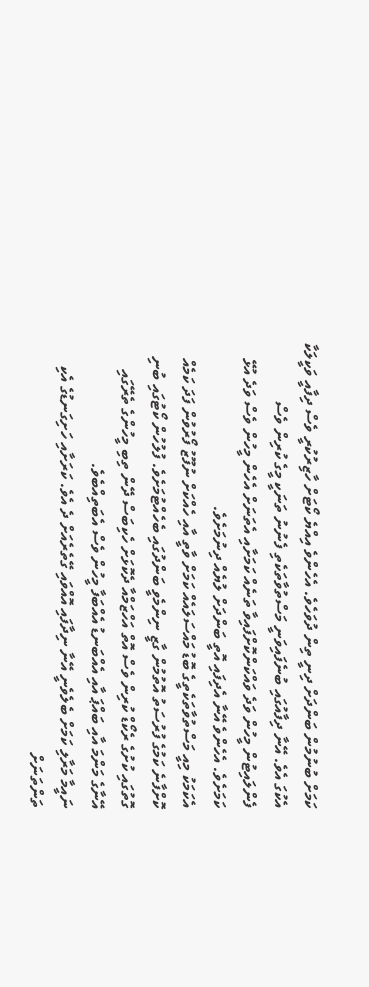ކަމަށް ބުނުމުން ބަންދަށް ދިނީ ތިން ދުވަހެވެ. އެހެންވެ އިއްޔެ ކޯޓަށް ހާޒިރުކުރީ ވެސް ދިފާއީ ވަކީލަކާ އެކުގަ އެވެ. އޭނާ ދިފާއުގައި ބުނެފައިވަނީ މަސްތުވާތަކެތި ފެނުނު ތަނަކީ މީގެ ކުރިން ވެސް ފެންލައިޓުން މީހުން ވަދެ ވައްކަންކޮށްފައިވާ ތަނެއް ކަމަށާއި އެތަނަށް އެހެން މީހުން ވެސް ވަދެ އުޅޭ ކަމަށެވެ. އެހެންވެ އޭނާ އެދިފައި އޮތީ ބަންދަށް ލުޔެއް ދިނުމަށެވެ.
އެކަމަކު މިއީ މަސްތުވާތަކެތީގެ ބޮޑު މައްސަލައެއް ކަމަށް ވާތީ އާއި ހެއްކަށް ނުފޫޒު ފޯރުވުން ފަދަ ކަމެއް ކޮށްފާނެ ކަމުގެ ފުރުސަތު އޮތުމުން ގާޒީ ނިންމެވީ ބަންދުގައި ބެހެއްޓުމަށެވެ. ފުލުހުން ކޯޓުގައި ބުނި ގޮތުގައި ކުށުގެ ރެކޯޑް ކުރިން ވެސް އޮތް އަހްޒަމްއާ ދެކޮޅަށް ހެކިބަސް ދޭން ތިބި މީހުންގެ ތެރޭގައި އޭނާގެ މަންމަ އާއި ބައްޕަ އާއި އެއްބަނޑު އެއްބަފާ މީހުން ވެސް އެބަތިއްބެވެ.
ނައީމާ މަރާލި ކަމަށް ބެލެވެނީ އޭނާ ނިދާފައި އޮއްވައި ގޭތެރެއަށް ދެ އެވެ. ކަރަށާއި ހަށިގަނޑުގެ އެކި ތަންތަނަށް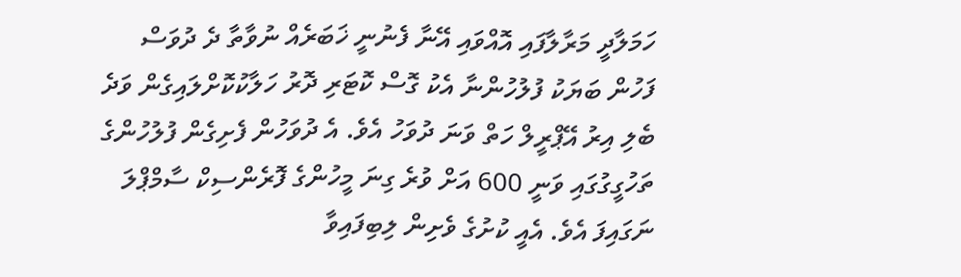ހަމަލާދީ މަރާލާފައި އޮއްވައި އޭނާ ފެނުނީ ޚަބަރެއް ނުވާތާ ދެ ދުވަސް ފަހުން ބަޔަކު ފުލުހުންނާ އެކު ގޮސް ކޮޓަރި ދޮރު ހަލާކުކޮށްލައިގެން ވަދެ ބެލި އިރު އޭޕްރީލް ހަތް ވަނަ ދުވަހު އެވެ. އެ ދުވަހުން ފެށިގެން ފުލުހުންގެ ތަހުގީގުގައި ވަނީ 600 އަށް ވުރެ ގިނަ މީހުންގެ ފޮރެންސިކް ސާމްޕްލަ ނަގައިފަ އެވެ. އެއީ ކުށުގެ ވެށިން ލިބިފައިވާ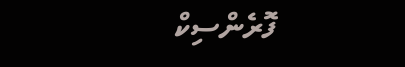ފޮރެންސިކް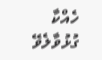ހެއްކާ ގުޅުވާލެވޭ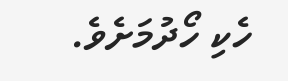ހެކި ހޯދުމަށެވެ.